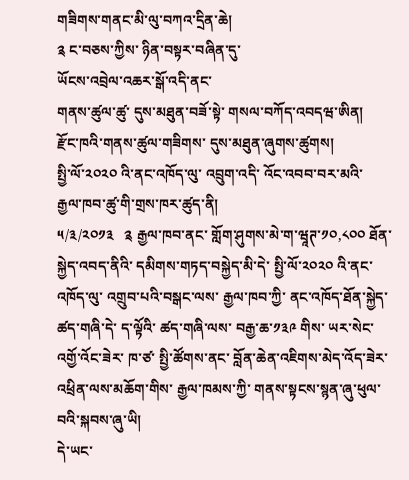གཟིགས་གནང་མི་ལུ་བཀའ་དྲིན་ཆེ།
༉ ང་བཅས་ཀྱིས་ ཉིན་བསྟར་བཞིན་དུ་
ཡོངས་འབྲེལ་འཆར་སྒོ་འདི་ནང་
གནས་ཚུལ་ཚུ་ དུས་མཐུན་བཟོ་སྟེ་ གསལ་བཀོད་འབདཝ་ཨིན།
རྫོང་ཁའི་གནས་ཚུལ་གཟིགས་ དུས་མཐུན་ཞུགས་ཚུགས།
སྤྱི་ལོ་༢༠༢༠ འི་ནང་འཁོད་ལུ་ འབྲུག་འདི་ འོང་འབབ་བར་མའི་ རྒྱལ་ཁབ་ཚུ་གི་གྲས་ཁར་ཚུད་ནི།
༥/༣/༢༠༡༣   ༉ རྒྱལ་ཁབ་ནང་ གློག་ཤུགས་མེ་ག་ཝཱཊ་༡༠,༨༠༠ ཐོན་སྐྱེད་འབད་ནིའི་ དམིགས་གཏད་བསྐྱེད་མི་དེ་ སྤྱི་ལོ་༢༠༢༠ འི་ནང་འཁོད་ལུ་ འགྲུབ་པའི་བསྒང་ལས་ རྒྱལ་ཁབ་ཀྱི་ ནང་འཁོད་ཐོན་སྐྱེད་ཚད་གཞི་དེ་ ད་ལྟོའི་ ཚད་གཞི་ལས་ བརྒྱ་ཆ་༡༣༩ གིས་ ཡར་སེང་འགྱོ་འོང་ཟེར་ ཁ་ཙ་ སྤྱི་ཚོགས་ནང་ བློན་ཆེན་འཇིགས་མེད་འོད་ཟེར་འཕྲིན་ལས་མཆོག་གིས་ རྒྱལ་ཁམས་ཀྱི་ གནས་སྟངས་སྙན་ཞུ་ཕུལ་བའི་སྐབས་ཞུ་ཡི།
དེ་ཡང་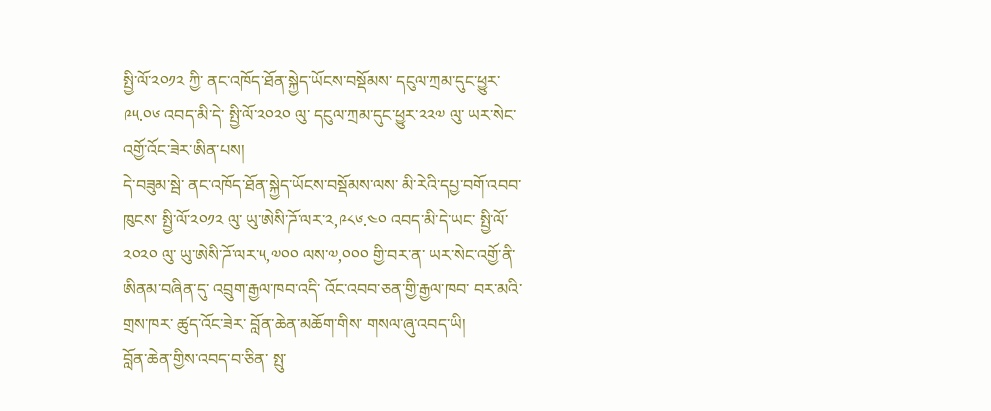སྤྱི་ལོ་༢༠༡༢ ཀྱི་ ནང་འཁོད་ཐོན་སྐྱེད་ཡོངས་བསྡོམས་ དངུལ་ཀྲམ་དུང་ཕྱུར་༩༥.༠༦ འབད་མི་དེ་ སྤྱི་ལོ་༢༠༢༠ ལུ་ དངུལ་ཀྲམ་དུང་ཕྱུར་༢༢༧ ལུ་ ཡར་སེང་འགྱོ་འོང་ཟེར་ཨིན་པས།
དེ་བཟུམ་སྦེ་ ནང་འཁོད་ཐོན་སྐྱེད་ཡོངས་བསྡོམས་ལས་ མི་རེའི་དཔྱ་བགོ་འབབ་ཁུངས་ སྤྱི་ལོ་༢༠༡༢ ལུ་ ཡུ་ཨེསི་ཌོ་ལར་༢,༩༨༦.༤༠ འབད་མི་དེ་ཡང་ སྤྱི་ལོ་༢༠༢༠ ལུ་ ཡུ་ཨེསི་ཌོ་ལར་༥,༧༠༠ ལས་༧,༠༠༠ གྱི་བར་ན་ ཡར་སེང་འགྱོ་ནི་ཨིནམ་བཞིན་དུ་ འབྲུག་རྒྱལ་ཁབ་འདི་ འོང་འབབ་ཅན་གྱི་རྒྱལ་ཁབ་ བར་མའི་གྲས་ཁར་ ཚུད་འོང་ཟེར་ བློན་ཆེན་མཆོག་གིས་ གསལ་ཞུ་འབད་ཡི།
བློན་ཆེན་གྱིས་འབད་བ་ཅིན་ སྤུ་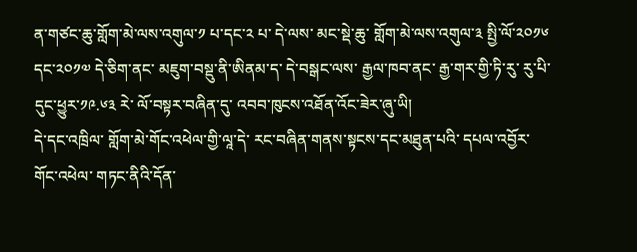ན་གཙང་ཆུ་གློག་མེ་ལས་འགུལ་༡ པ་དང་༢ པ་ དེ་ལས་ མང་སྡེ་ཆུ་ གློག་མེ་ལས་འགུལ་༣ སྤྱི་ལོ་༢༠༡༦ དང་༢༠༡༧ དེ་ཅིག་ནང་ མཇུག་བསྡུ་ནི་ཨིནམ་ད་ དེ་བསྒང་ལས་ རྒྱལ་ཁབ་ནང་ རྒྱ་གར་གྱི་ཏི་རུ་ རུ་པི་དུང་ཕྱུར་༡༩.༦༣ རེ་ ལོ་བསྟར་བཞིན་དུ་ འབབ་ཁུངས་འཐོན་འོང་ཟེར་ཞུ་ཡི།
དེ་དང་འཁྲིལ་ གློག་མེ་གོང་འཕེལ་གྱི་ལཱ་དེ་ རང་བཞིན་གནས་སྟངས་དང་མཐུན་པའི་ དཔལ་འབྱོར་གོང་འཕེལ་ གཏང་ནིའི་དོན་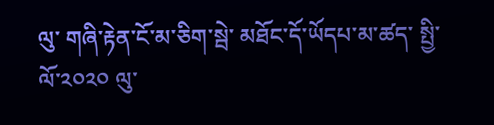ལུ་ གཞི་རྟེན་ངོ་མ་ཅིག་སྦེ་ མཐོང་དོ་ཡོདཔ་མ་ཚད་ སྤྱི་ལོ་༢༠༢༠ ལུ་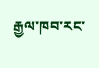རྒྱལ་ཁབ་རང་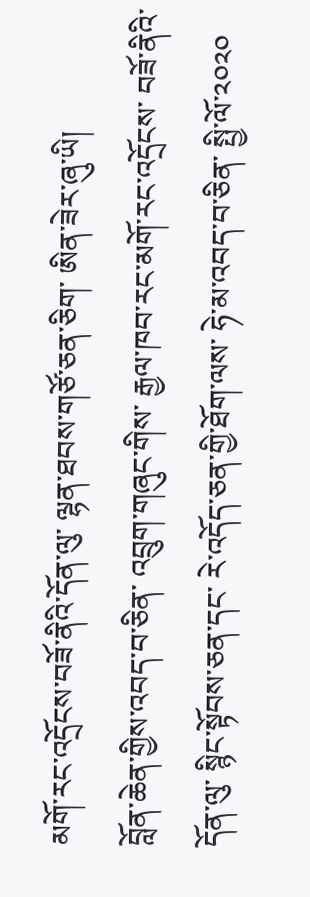མགོ་རང་འདྲོངས་བཟོ་ནིའི་དོན་ལུ་ ལྷན་ཐབས་གཙོ་ཅན་ཅིག་ ཨིན་ཟེར་ཞུ་ཡི།
བློན་ཆེན་གྱིས་འབད་བ་ཅིན་ འབྲུག་གཞུང་གིས་ རྒྱལ་ཁབ་རང་མགོ་རང་འདྲོངས་ བཟོ་ནིའི་དོན་ལུ་ སྙིང་སྟོབས་ཅན་དང་ རེ་འདོད་ཅན་གྱི་ཐོག་ལས་ ཧེ་མ་འབད་བ་ཅིན་ སྤྱི་ལོ་༢༠༢༠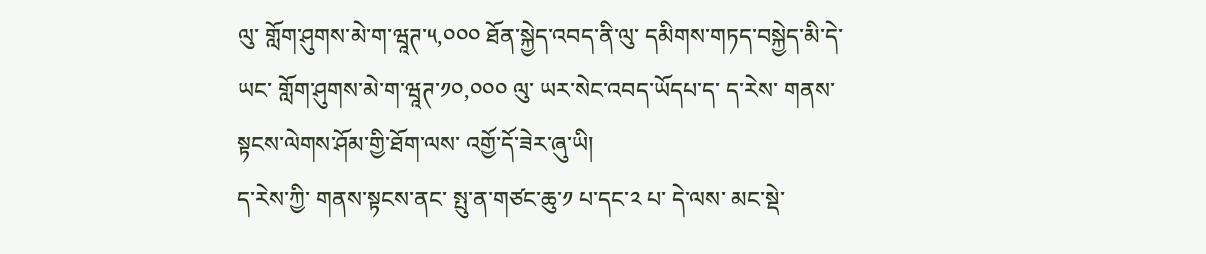ལུ་ གློག་ཤུགས་མེ་ག་ཝཱཊ་༥,༠༠༠ ཐོན་སྐྱེད་འབད་ནི་ལུ་ དམིགས་གཏད་བསྐྱེད་མི་དེ་ཡང་ གློག་ཤུགས་མེ་ག་ཝཱཊ་༡༠,༠༠༠ ལུ་ ཡར་སེང་འབད་ཡོདཔ་ད་ ད་རེས་ གནས་སྟངས་ལེགས་ཤོམ་གྱི་ཐོག་ལས་ འགྱོ་དོ་ཟེར་ཞུ་ཡི།
ད་རེས་ཀྱི་ གནས་སྟངས་ནང་ སྤུ་ན་གཙང་ཆུ་༡ པ་དང་༢ པ་ དེ་ལས་ མང་སྡེ་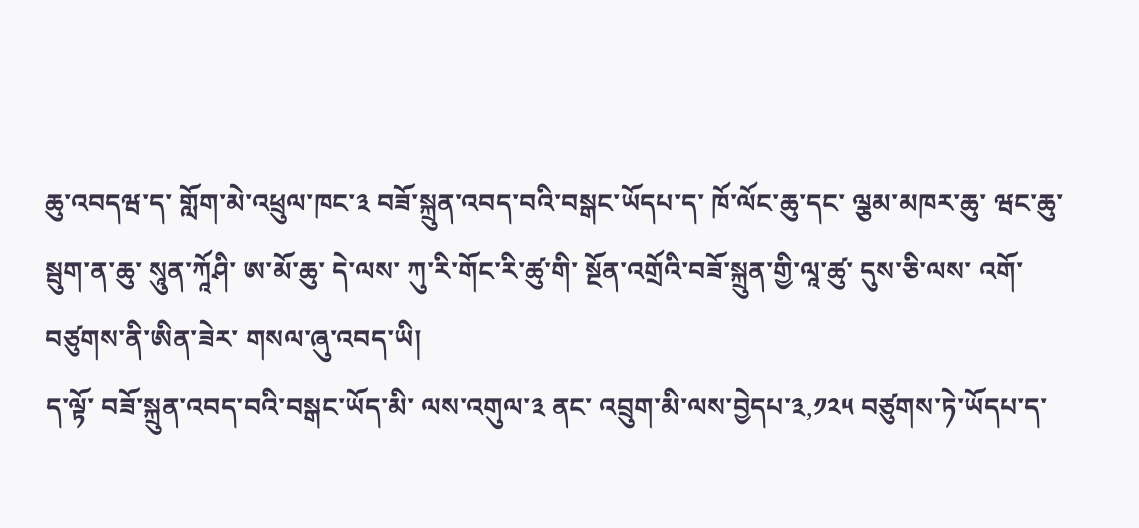ཆུ་འབདཝ་ད་ གློག་མེ་འཕྲུལ་ཁང་༣ བཟོ་སྐྲུན་འབད་བའི་བསྒང་ཡོདཔ་ད་ ཁོ་ལོང་ཆུ་དང་ ལྕམ་མཁར་ཆུ་ ཝང་ཆུ་ སྦུག་ན་ཆུ་ སཱུན་ཀཱོཤི་ ཨ་མོ་ཆུ་ དེ་ལས་ ཀུ་རི་གོང་རི་ཚུ་གི་ སྔོན་འགྲོའི་བཟོ་སྐྲུན་གྱི་ལཱ་ཚུ་ དུས་ཅི་ལས་ འགོ་བཙུགས་ནི་ཨིན་ཟེར་ གསལ་ཞུ་འབད་ཡི།
ད་ལྟོ་ བཟོ་སྐྲུན་འབད་བའི་བསྒང་ཡོད་མི་ ལས་འགུལ་༣ ནང་ འབྲུག་མི་ལས་བྱེདཔ་༣,༡༢༥ བཙུགས་ཏེ་ཡོདཔ་ད་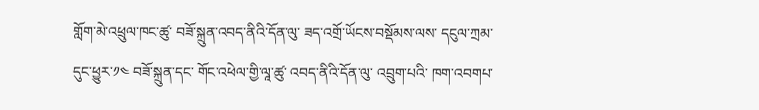གློག་མེ་འཕྲུལ་ཁང་ཚུ་ བཟོ་སྐྲུན་འབད་ནིའི་དོན་ལུ་ ཟད་འགྲོ་ཡོངས་བསྡོམས་ལས་ དངུལ་ཀྲམ་དུང་ཕྱུར་༡༤ བཟོ་སྐྲུན་དང་ གོང་འཕེལ་གྱི་ལཱ་ཚུ་ འབད་ནིའི་དོན་ལུ་ འབྲུག་པའི་ ཁག་འབགཔ་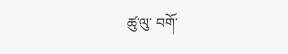ཚུ་ལུ་ བགོ་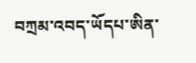བཀྲམ་འབད་ཡོདཔ་ཨིན་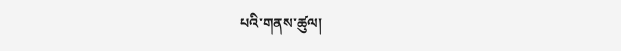པའི་གནས་ཚུལ།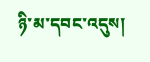ཉི་མ་དབང་འདུས།